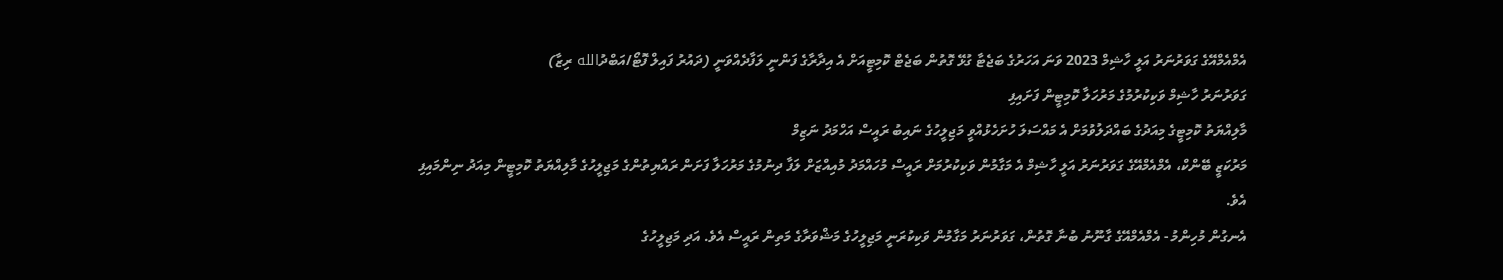އެމްއެމްއޭގެ ގަވަރުނަރު އަލީ ހާޝިމް 2023 ވަނަ އަހަރުގެ ބަޖެޓާ ގުޅޭ ގޮތުން ބަޖެޓް ކޮމިޓީއަށް އެ އިދާރާގެ ފަންނީ ލަފާދެއްވަނީ (ދައުރު ފައިލް ފޮޓޯ/އަބްދުالله ރިޒާ)
ގަވަރުނަރު ހާޝިމް ވަކިކުރުމުގެ މަރުހަލާ ކޮމިޓީން ފަށައިފި
މާލިއްޔަތު ކޮމިޓީގެ މިއަދުގެ ބައްދަލުވުމަށް އެ މައްސަލަ ހުށަހެޅުއްވީ މަޖިލީހުގެ ނައިބު ރައީސް އަހްމަދު ނަޒިމް
މަރުކަޒީ ބޭންކް، އެމްއެމްއޭގެ ގަވަރުނަރު އަލީ ހާޝިމް އެ މަގާމުން ވަކިކުރުމަށް ރައީސް މުހައްމަދު މުއިއްޒަށް ލަފާ ދިނުމުގެ މަރުހަލާ ފަށަން ރައްޔިތުންގެ މަޖިލީހުގެ މާލިއްޔަތު ކޮމިޓީން މިއަދު ނިންމައިފި އެވެ.
އެނގުން މުހިންމު - އެމްއެމްއޭގެ ގާނޫނު ބުނާ ގޮތުން، ގަވަރުނަރު މަގާމުން ވަކިކުރަނީ މަޖިލީހުގެ މަޝްވަރާގެ މަތިން ރައީސް އެވެ. އަދި މަޖިލީހުގެ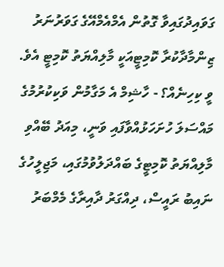ގަވައިދުގައިވާ ގޮތުން އެމްއެމްއޭގެ ގަވަރުނަރު ޒިންމާދާކުރާ ކޮމިޓީއަކީ މާލިއްޔަތު ކޮމިޓީ އެވެ.
ވީ ކިހިނެއް؟ - ހާޝިމް އެ މަގާމުން ވަކިކުރުމުގެ މައްސަލަ ހުށަހަޅުއްވާފައި ވަނީ، މިއަދު ބޭއްވި މާލިއްޔަތު ކޮމިޓީގެ ބައްދަލުވުމުގައި، މަޖިލީހުގެ ނައިބު ރައީސް، ދިއްގަރު ދާއިރާގެ މެމްބަރު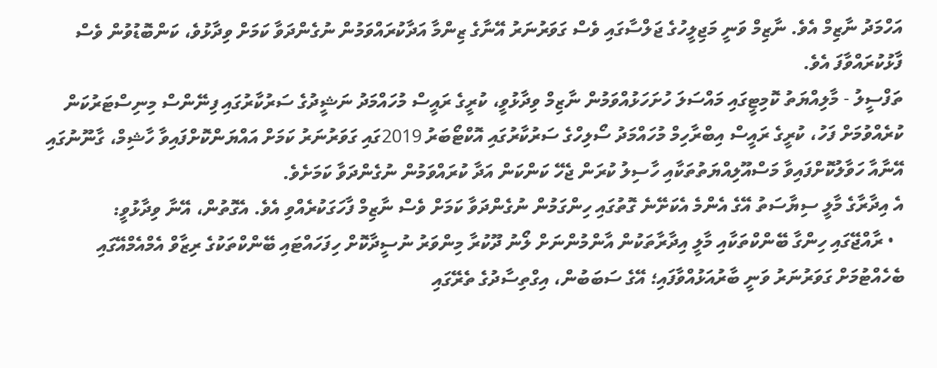އަހްމަދު ނާޒިމް އެވެ. ނާޒިމް ވަނީ މަޖިލީހުގެ ޖަލްސާގައި ވެސް ގަވަރުނަރު އޭނާގެ ޒިންމާ އަދާކުރައްވަމުން ނުގެންދަވާ ކަމަށް ވިދާޅުވެ، ކަންބޮޑުވުން ވެސް ފާޅުކުރައްވާފަ އެވެ.
ތަފްސީލު - މާލިއްޔަތު ކޮމިޓީގައި މައްސަލަ ހުށަހަޅުއްވަމުން ނާޒިމް ވިދާޅުވީ، ކުރީގެ ރައީސް މުހައްމަދު ނަޝީދުގެ ސަރުކާރުގައި ފިނޭންސް މިނިސްޓަރުކަން ކުރެއްވުމަށް ފަހު، ކުރީގެ ރައީސް އިބްރާހިމް މުހައްމަދު ސޯލިހްގެ ސަރުކާރުގައި އޮކްޓޯބަރު 2019ގައި ގަވަރުނަރު ކަމަށް އައްޔަންކޮށްފައިވާ ހާޝިމް، ގާނޫނުގައި އޭނާއާ ހަވާލުކޮށްފައިވާ މަސްއޫލިއްޔަތުތަކާއި ހާސިލު ކުރަން ޖެހޭ ކަންކަން އަދާ ކުރައްވަމުން ނުގެންދަވާ ކަމަށެވެ.
އެ އިދާރާގެ މާލީ ސިޔާސަތު އޭގެ އެންމެ އެކަށޭނެ ގޮތުގައި ހިންގަމުން ނުގެންދަވާ ކަމަށް ވެސް ނާޒިމް ފާހަގަކުރެއްވި އެވެ. އެގޮތުން، އޭނާ ވިދާޅުވީ:
  • ރާއްޖޭގައި ހިންގާ ބޭންކްތަކާއި މާލީ އިދާރާތަކުން އާންމުންނަށް ލޯނު ދޫކުރާ މިންވަރު ނުސީދާކޮށް ހިފަހައްޓައި ބޭންކްތަކުގެ ރިޒާވް އެމްއެމްއޭގައި ބެހެއްޓުމަށް ގަވަރުނަރު ވަނީ ބާރުއަޅުއްވާފައި؛ އޭގެ ސަބަބުން، އިގްތިސާދުގެ ތެރޭގައި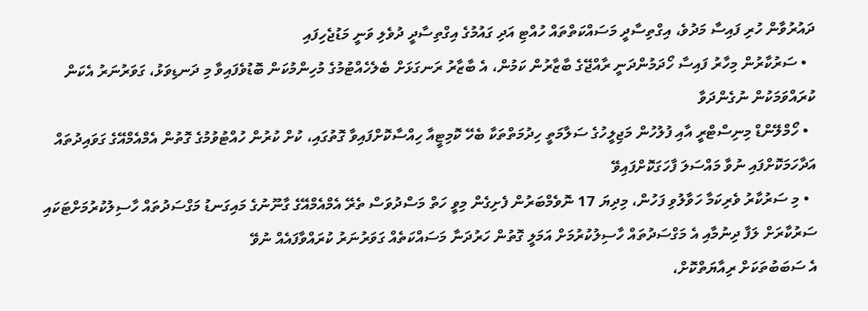ދައުރުވާން ހުރި ފައިސާ މަދުވެ، އިގްތިސާދީ މަސައްކަތްތައް ހުއްޓި އަދި ގައުމުގެ އިގްތިސާދީ ދުވެލި ވަނީ މަޑުޖެހިފައި
  • ސަރުކާރުން މިހާރު ފައިސާ ހޯދަމުންދަނީ ރާއްޖޭގެ ބާޒާރުން ކަމުން، އެ ބާޒާރު ރަނގަޅަށް ބެލެހެއްޓުމުގެ މުހިންމުކަން ބޮޑުވެފައިވާ މި ދަނޑިވަޅު، ގަވަރުނަރު އެކަން ކުރައްވަމަކުން ނުގެންދަވާ
  • ހޯމްލޭންޑް މިނިސްޓްރީ އާއި ފުލުހުން މަޖިލީހުގެ ސަލާމަތީ ހިދުމަތްތަކާ ބެހޭ ކޮމިޓީއާ ހިއްސާކޮށްފައިވާ ގޮތުގައި، ކުށް ކުރުން ހުއްޓުވުމުގެ ގޮތުން އެމްއެމްއޭގެ ގަވައިދުތައް އަދާހަމަކޮށްފައި ނުވާ މައްސަލަ ފާހަގަކޮށްފައިވޭ
  • މި ސަރުކާރު ވެރިކަމާ ހަވާލުވި ފަހުން، މިދިޔަ 17 ނޮވެމްބަރުން ފެށިގެން މިވީ ހަތް މަސްދުވަސް ތެރޭ އެމްއެމްއޭގެ ގާނޫނުގެ މައިގަނޑު މަގްސަދުތައް ހާސިލުކުރުމަށްޓަކައި ސަރުކާރަށް ލަފާ ދިނުމާއި އެ މަގްސަދުތައް ހާސިލުކުރުމަށް އަމަލީ ގޮތުން ހަރުދަނާ މަސައްކަތެއް ގަވަރުނަރު ކުރައްވާފައެއް ނުވޭ
އެ ސަބަބުތަކަށް ރިއާޔަތްކޮށް،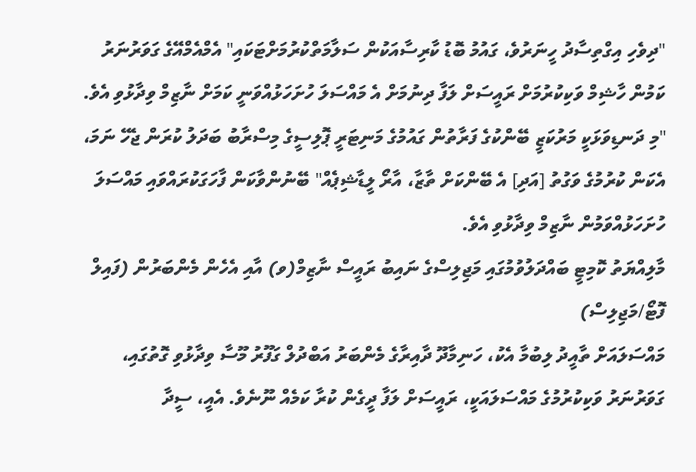"ދިވެހި އިގްތިސާދު ހީނަރުވެ، ގައުމު ބޮޑު ކާރިސާއަކުން ސަލާމަތްކުރުމަށްޓަކައި" އެމްއެމްއޭގެ ގަވަރުނަރު ކަމުން ހާޝިމް ވަކިކުރުމަށް ރައީސަށް ލަފާ ދިނުމަށް އެ މައްސަލަ ހުށަހަޅުއްވަނީ ކަމަށް ނާޒިމް ވިދާޅުވި އެވެ.
"މި ދަނޑިވަޅަކީ މަރުކަޒީ ބޭންކުގެ ފަރާތުން ގައުމުގެ މަނިޓަރީ ޕޮލިސީގެ މިސްރާބު ބަދަލު ކުރަން ޖެހޭ ނަމަ، އެކަން ކުރުމުގެ ވަގުތު [އަދި] އެ ބޭންކަށް ތާޒާ، އާރޯ ލީޑާޝިޕެއް" ބޭނުންވާކަން ފާހަގަކުރައްވައި މައްސަލަ ހުށަހަޅުއްވަމުން ނާޒިމް ވިދާޅުވި އެވެ.
މާލިއްޔަތު ކޮމިޓީ ބައްދަލުވުމުގައި މަޖިލިސްގެ ނައިބު ރައީސް ނާޒިމް(ވ) އާއި އެހެން މެންބަރުން (ފައިލް ފޮޓޯ/މަޖިލިސް)
މައްސަލައަށް ތާއީދު ލިބުމާ އެކު، ހަނިމާދޫ ދާއިރާގެ މެންބަރު އަބްދުލް ގަފޫރު މޫސާ ވިދާޅުވި ގޮތުގައި، ގަވަރުނަރު ވަކިކުރުމުގެ މައްސަލައަކީ، ރައީސަށް ލަފާ ދީގެން ކުރާ ކަމެއް ނޫނެވެ. އެއީ، ސީދާ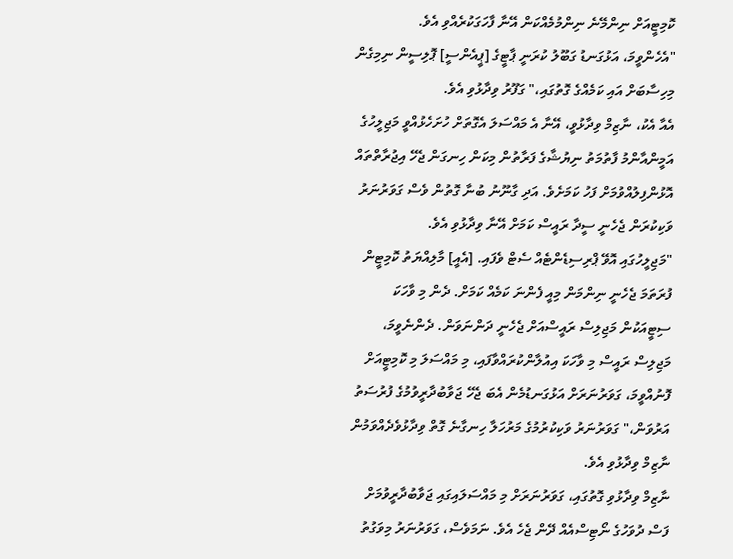ކޮމިޓީއަށް ނިންމޭނެ ނިންމުމެއްކަން އޭނާ ފާހަގަކުރެއްވި އެވެ.
"އެހެންވީމަ، އަޅުގަނޑު ގަބޫލު ކުރަނީ ޕާޓީގެ [ޕީއެންސީ] ޕޮލިސީން ނިމިގެން މިހިސާބަށް އައި ކަމެއްގެ ގޮތުގައި،" ގަފޫރު ވިދާޅުވި އެވެ.
އެއާ އެކު، ނާޒިމް ވިދާޅުވީ، އޭނާ އެ މައްސަލަ އެގޮތަށް ހުށަހެޅުއްވީ މަޖިލީހުގެ އަމީންއާންމު ފާތުމަތު ނިޔުޝާގެ ފަރާތުން މިކަން ހިނގަން ޖެހޭ އިޖުރާތްތައް އޮޅުންފިލުއްވުމަށް ފަހު ކަމަށެވެ. އަދި ގާނޫނު ބުނާ ގޮތުން ވެސް ގަވަރުނަރު ވަކިކުރަން ޖެހެނީ ސީދާ ރައީސް ކަމަށް އޭނާ ވިދާޅުވި އެވެ.
"މަޖިލީހުގައި އޮވޭ ޕްރިސިޑެންޓެއް ސެޓް ވެފައި. [އެއީ] މާލިއްޔަތު ކޮމިޓީން ފުރަތަމަ ޖެހެނީ ނިންމަން މިއީ ފެންނަ ކަމެއް ކަމަށް. ދެން މި ވާހަކަ ސިޓީއަކުން މަޖިލިސް ރައީސްއަށް ޖެހެނީ ދަންނަވަން. ދެންނެވީމަ، މަޖިލިސް ރައީސް މި ވާހަކަ އިއުލާންކުރައްވާފައި، މި މައްސަލަ މި ކޮމިޓީއަށް ފޮނުއްވީމަ، ގަވަރުނަރަށް އަޅުގަނޑުމެން އެބަ ޖެހޭ ޖަވާބުދާރީވުމުގެ ފުރުސަތު އަރުވަން،" ގަވަރުނަރު ވަކިކުރުމުގެ މަރުހަލާ ހިނގާނެ ގޮތް ވިދާޅުވެދެއްވަމުން ނާޒިމް ވިދާޅުވި އެވެ.
ނާޒިމް ވިދާޅުވި ގޮތުގައި، ގަވަރުނަރަށް މި މައްސަލައިގައި ޖަވާބުދާރީވުމަށް ފަސް ދުވަހުގެ ނޯޓިސްއެއް ދޭން ޖެހެ އެވެ. ނަމަވެސް، ގަވަރުނަރު މިވަގުތު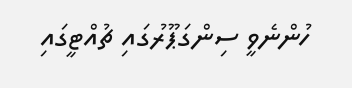ހުންނެވީ ސިންގަޕޫރުގައި ޗުއްޓީގައި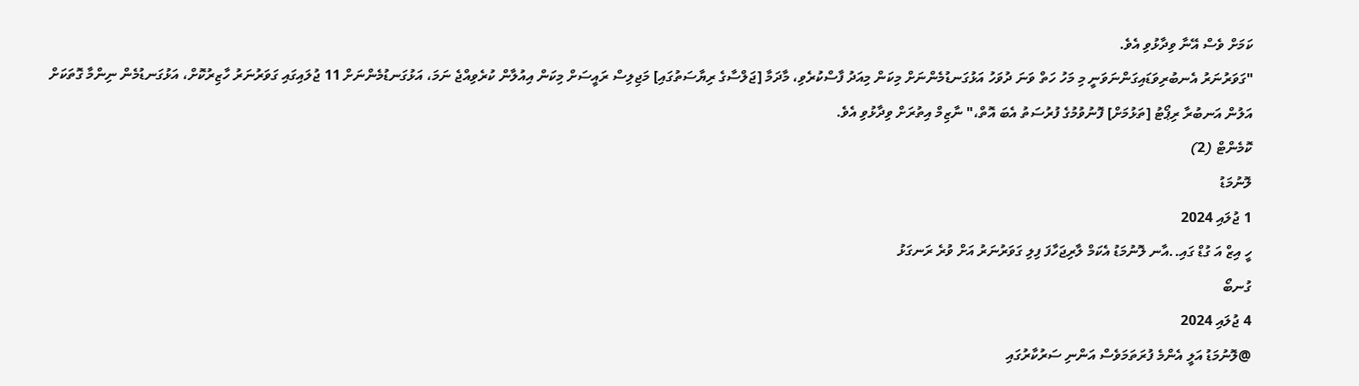ކަމަށް ވެސް އޭނާ ވިދާޅުވި އެވެ.
"ގަވަރުނަރު އެނބުރިވަޑައިގަންނަވަނީ މި މަހު ހަތް ވަނަ ދުވަހު އަޅުގަނޑުމެންނަށް މިކަން މިއަދު ފާސްކުރެވި، މާދަމާ [ޖަލްސާގެ ރިޔާސަތުގައި] މަޖިލިސް ރައީސަށް މިކަން އިއުލާން ކުރެވިއްޖެ ނަމަ، އަޅުގަނޑުމެންނަށް 11 ޖުލައިގައި ގަވަރުނަރު ހާޒިރުކޮށް، އަޅުގަނޑުމެން ނިންމާ ގޮތަކަށް އަލުން އަނބުރާ ރިޕޯޓު [ތަޅުމަށް] ފޮނުވުމުގެ ފުރުސަތު އެބަ އޮތް،" ނާޒިމް އިތުރަށް ވިދާޅުވި އެވެ.
ކޮމެންޓް (2)
ލޮނުމަޑު
1 ޖުލައި 2024
ހީ އިޒް އަ ގުޑް ގައި..އާނ ލޮނުމަޑު އެކަމް ލާރިޖަހާފަ ފިލި ގަވަރުނަރު އަށް ވުރެ ރަނގަޅު
ގުނބޯ
4 ޖުލައި 2024
@ލޮނުމަޑު އަލީ އެންމެ ފުރަތަމަވެސް އަންނި ސަރުކާރުގައި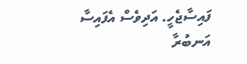ފައިސާޖެހީ. އަދިވެސް އެފައިސާ އަނބުރާ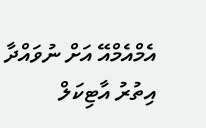އެމްއެމްއޭ އަށް ނުވައްދާ
އިތުރު އާޓިކަލް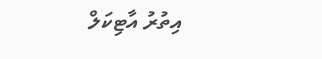އިތުރު އާޓިކަލް